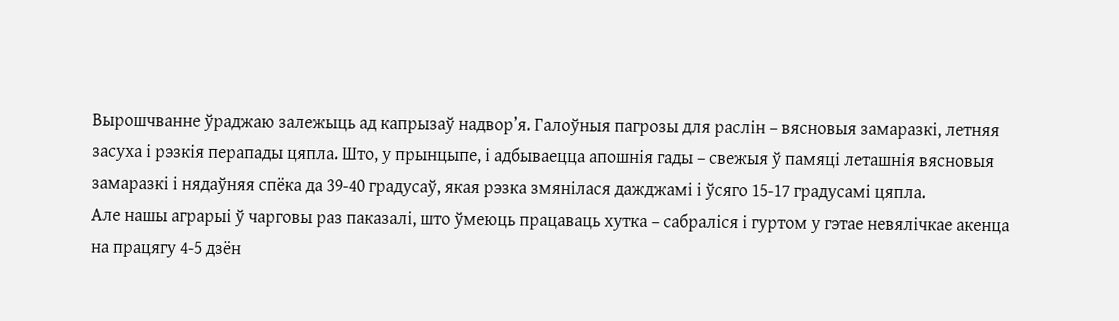Вырошчванне ўраджаю залежыць ад капрызаў надвор’я. Галоўныя пагрозы для раслін – вясновыя замаразкі, летняя засуха і рэзкія перапады цяпла. Што, у прынцыпе, і адбываецца апошнія гады – свежыя ў памяці леташнія вясновыя замаразкі і нядаўняя спёка да 39-40 градусаў, якая рэзка змянілася дажджамі і ўсяго 15-17 градусамі цяпла.
Але нашы аграрыі ў чарговы раз паказалі, што ўмеюць працаваць хутка – сабраліся і гуртом у гэтае невялічкае акенца на працягу 4-5 дзён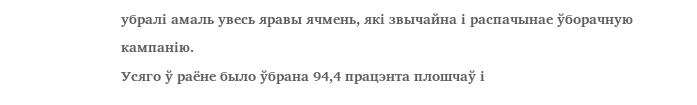убралі амаль увесь яравы ячмень, які звычайна і распачынае ўборачную кампанію.
Усяго ў раёне было ўбрана 94,4 працэнта плошчаў і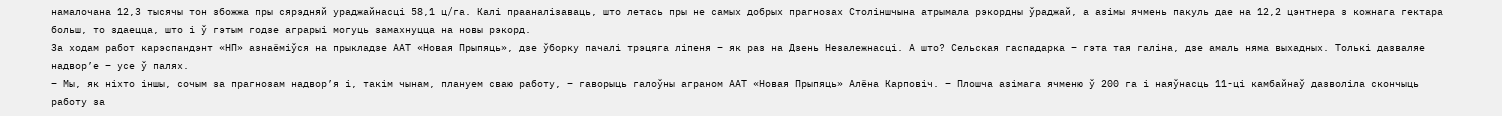намалочана 12,3 тысячы тон збожжа пры сярэдняй ураджайнасці 58,1 ц/га. Калі прааналізаваць, што летась пры не самых добрых прагнозах Століншчына атрымала рэкордны ўраджай, а азімы ячмень пакуль дае на 12,2 цэнтнера з кожнага гектара больш, то здаецца, што і ў гэтым годзе аграрыі могуць замахнуцца на новы рэкорд.
За ходам работ карэспандэнт «НП» азнаёміўся на прыкладзе ААТ «Новая Прыпяць», дзе ўборку пачалі трэцяга ліпеня – як раз на Дзень Незалежнасці. А што? Сельская гаспадарка – гэта тая галіна, дзе амаль няма выхадных. Толькі дазваляе надвор’е – усе ў палях.
– Мы, як ніхто іншы, сочым за прагнозам надвор’я і, такім чынам, плануем сваю работу, – гаворыць галоўны аграном ААТ «Новая Прыпяць» Алёна Карповіч. – Плошча азімага ячменю ў 200 га і наяўнасць 11-ці камбайнаў дазволіла скончыць работу за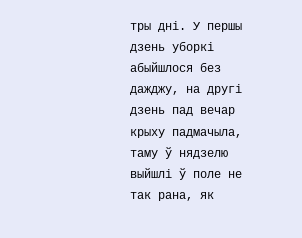тры дні. У першы дзень уборкі абыйшлося без дажджу, на другі дзень пад вечар крыху падмачыла, таму ў нядзелю выйшлі ў поле не так рана, як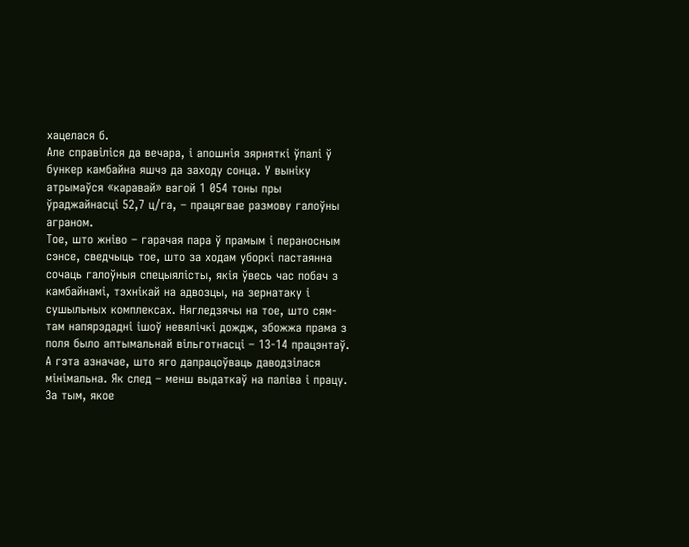хацелася б.
Але справіліся да вечара, і апошнія зярняткі ўпалі ў бункер камбайна яшчэ да заходу сонца. У выніку атрымаўся «каравай» вагой 1 054 тоны пры ўраджайнасці 52,7 ц/га, – працягвае размову галоўны аграном.
Тое, што жніво – гарачая пара ў прамым і пераносным сэнсе, сведчыць тое, што за ходам уборкі пастаянна сочаць галоўныя спецыялісты, якія ўвесь час побач з камбайнамі, тэхнікай на адвозцы, на зернатаку і сушыльных комплексах. Нягледзячы на тое, што сям-там напярэдадні ішоў невялічкі дождж, збожжа прама з поля было аптымальнай вільготнасці – 13-14 працэнтаў. А гэта азначае, што яго дапрацоўваць даводзілася мінімальна. Як след – менш выдаткаў на паліва і працу.
За тым, якое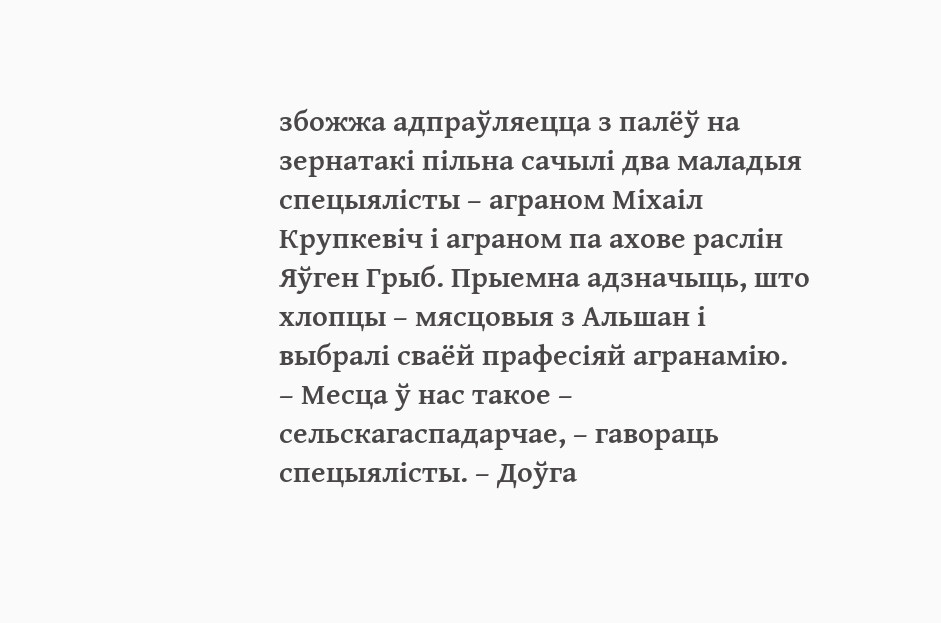збожжа адпраўляецца з палёў на зернатакі пільна сачылі два маладыя спецыялісты – аграном Міхаіл Крупкевіч і аграном па ахове раслін Яўген Грыб. Прыемна адзначыць, што хлопцы – мясцовыя з Альшан і выбралі сваёй прафесіяй агранамію.
– Месца ў нас такое – сельскагаспадарчае, – гавораць спецыялісты. – Доўга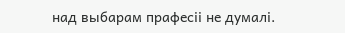над выбарам прафесіі не думалі.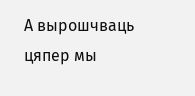А вырошчваць цяпер мы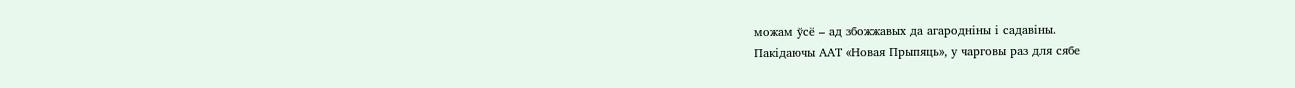можам ўсё – ад збожжавых да агародніны і садавіны.
Пакідаючы ААТ «Новая Прыпяць», у чарговы раз для сябе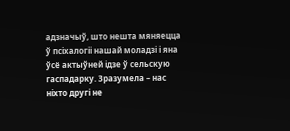адзначыў, што нешта мяняецца ў псіхалогіі нашай моладзі і яна ўсё актыўней ідзе ў сельскую гаспадарку. Зразумела – нас ніхто другі не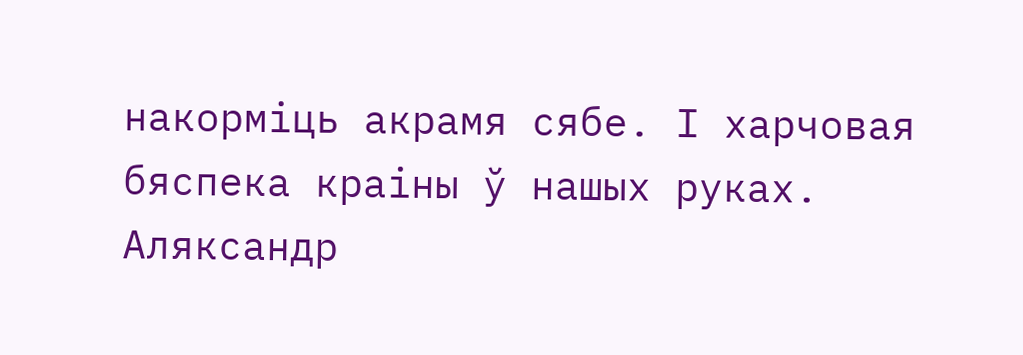накорміць акрамя сябе. І харчовая бяспека краіны ў нашых руках.
Аляксандр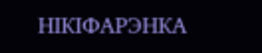НІКІФАРЭНКА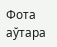Фота аўтара